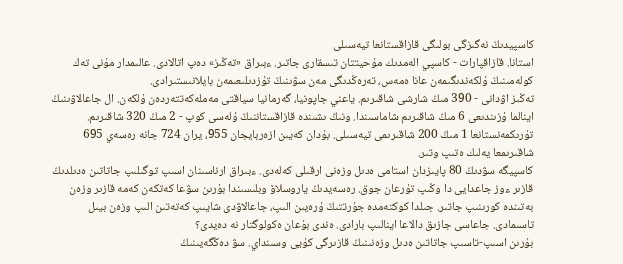كاسپيدىڭ نەگىزگى بولىگى قازاقستانعا تيەسىلى
استانا. قازاقپارات - كاسپي الەمدىك مۇحيتتان تىسقارى جاتىر. ءبىراق «تەڭىز» دەپ اتالادى. عالىمدار مۇنى تەك كولەمىنىڭ ۇلكەندىگىمەن عانا ەمەس، تەرەڭدىگى مەن سۋىنىڭ تۇزدىلىعىمەن بايلانىستىرادى.
تەڭىز اۋدانى - 390 مىڭ شارشى شاقىرىم. ياعني جاپونيا، گەرمانيا سياقتى مەملەكەتتەردەن ۇلكەن. ال جاعالاۋىنىڭ اينالما ۇزىندىعى 6 مىڭ شاقىرىم شاماسىندا. ونىڭ ىشىندە قازاقستاننىڭ ۇلەسى كوپ - 2 مىڭ 320 شاقىرىم. تۇرىكمەنستانعا 1 مىڭ 200 شاقىرىمى تيەسىلى. بۇدان كەيىن ازەربايجان 955، يران 724 جانە رەسەي 695 شاقىرىمعا يەلىك ەتىپ وتىر.
كاسپيگە سۋدىڭ 80 پايىزدان استامى ەدىل وزەنى ارقىلى كەلەدى. ءبىراق ارناسىنان اسىپ توگىلىپ جاتاتىن ەدىلدىڭ قازىر ءوز جاعدايى دا وڭىپ تۇرعان جوق. رەسەيدىڭ ياروسلاۆ وبلىسىندا بۇرىن سۋعا كەتكەن كەمە قازىر وزەن بەتىندە كورىنىپ جاتىر. جىلدا كوكتەمدە جۇرتتىڭ ۇرەيىن الىپ، جاعالاۋدى شايىپ كەتەتىن الىپ وزەن بيىل تاسىمادى. جاعاسى جازىق دالاعا اينالىپ بارادى. ەندى بۇعان ەكولوگتار نە دەيدى؟
بۇرىن اسىپ-تاسىپ جاتاتىن ەدىل وزەنىنىڭ قازىرگى كۇيى وسىنداي. سۋ دەڭگەيىنىڭ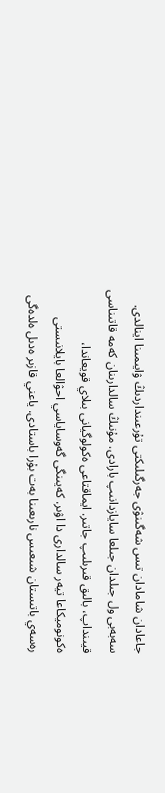جاعادان شامادان تىس شەگىنۋى جەرگىلىكتى تۇرعىنداردىڭ ۋايىمىنا اينالدى. سەبەبى ول جىلدان جىلعا سايازدانىپ بارادى. مۇنىڭ سالدارىنان كەمە قاتىناسى قيىنداپ، بالىق قىرىلىپ جاتىر. ايماقتاعى ەكولوگيانى بىلاي قويعاندا، ەكونوميكاعا تيەر سالدارى دا اۋىر. كەيىنگى گەوساياسي احۋالعا بايلانىستى رەسەي باتىستان شىعىس نارىعىنا بەت بۇرا باستادى. ياعني قازىر ەدىل ەلدەگى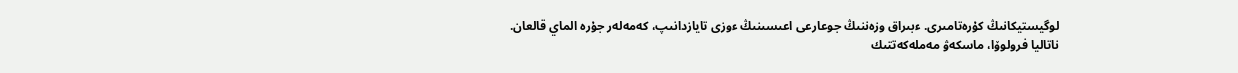لوگيستيكانىڭ كۇرەتامىرى. ءبىراق وزەننىڭ جوعارعى اعىسىنىڭ ءوزى تايازدانىپ، كەمەلەر جۇرە الماي قالعان.
ناتاليا فرولوۆا، ماسكەۋ مەملەكەتتىك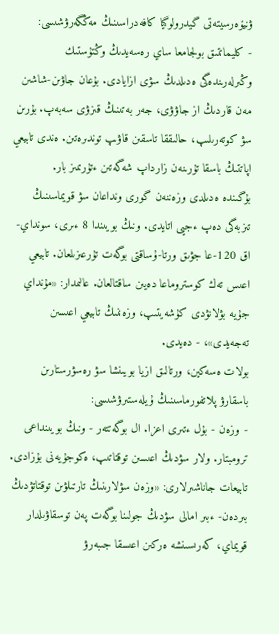ۋنيۆەرسيتەتى گيدرولوگيا كافەدراسىنىڭ مەڭگەرۋشىسى:
- كليماتتىق بولجامعا ساي رەسەيدىڭ وڭتۇستىك وڭىرلەرىندەگى ەدىلدىڭ سۋى ازايادى. بۇعان جاۋىن-شاشىن مەن قاردىڭ از جاۋۋى، جەر بەتىنىڭ قىزۋى سەبەپ. بۇرىن سۋ كوتەرىلىپ، حالىققا تاسقىن قاۋىپ توندىرەتىن. ەندى تابيعي اپاتتىڭ باسقا تۇرىنەن زارداپ شەگەتىن ءتۇرىمىز بار.
بۇگىندە ەدىلدى وزەننەن گورى ونداعان سۋ قويماسىنىڭ تىزبەگى دەپ ءجيى اتايدى. ونىڭ بويىندا 8 ءىرى، سونداي-اق 120-عا جۋىق ورتا-ۇساقتى بوگەت تۇرعىزىلعان. تابيعي اعىس تەك كوستروماعا دەيىن ساقتالعان. عالىمدار: «مۇنداي جۇيە بۋلانۋدى كۇشەيتىپ، وزەننىڭ تابيعي اعىسىن تەجەيدى»، - دەيدى.
بولات ەسەكين، ورتالىق ازيا بويىنشا سۋ رەسۋرستارىن باسقارۋ پلاتفورماسىنىڭ ۇيلەستىرۋشىسى:
- وزەن - بۇل ءتىرى اعزا. ال بوگەتتەر - ونىڭ بويىنداعى ترومبتار. ولار سۋدىڭ اعىسىن توقتاتىپ، ەكوجۇيەنى بۇزادى. تابيعات جاناشىرلارى: «وزەن سۋلارىنىڭ تارتىلۋىن توقتاتۋدىڭ بىردەن- ءبىر امالى سۋدىڭ جولىنا بوگەت پەن توسقاۋىلدار قويماي، كەرىسىنشە ەركىن اعىسقا جىبەرۋ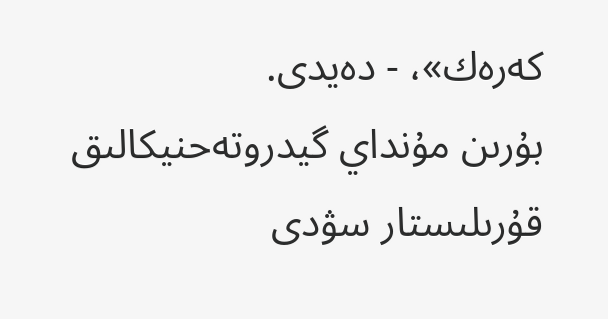كەرەك»، - دەيدى.
بۇرىن مۇنداي گيدروتەحنيكالىق قۇرىلىستار سۋدى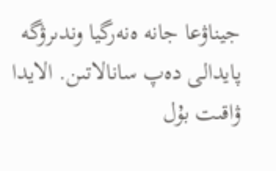جيناۋعا جانە ەنەرگيا وندىرۋگە پايدالى دەپ سانالاتىن. الايدا ۋاقىت بۇل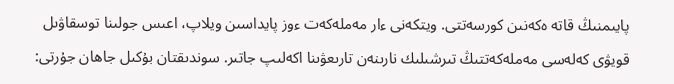پايىمنىڭ قاتە ەكەنىن كورسەتتى. ويتكەنى ءار مەملەكەت ءوز پايداسىن ويلاپ، اعىس جولىنا توسقاۋىل قويۋى كەلەسى مەملەكەتتىڭ تىرشىلىك نارىنەن تارىعۋىنا اكەلىپ جاتىر. سوندىقتان بۇكىل جاھان جۇرتى: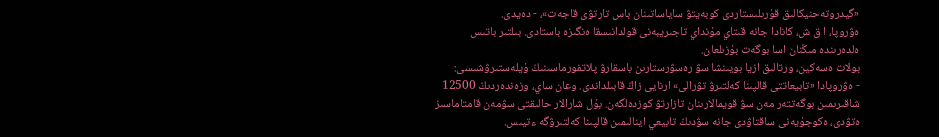«گيدروتەحنيكالىق قۇرىلىستاردى كوبەيتۋ ساياساتىنان باس تارتۋى قاجەت»، - دەيدى.
ەۋروپا، ا ق ش، كانادا جانە قىتاي مۇنداي تاجىريبەنى قولدانىسقا ەنگىزە باستادى. بىلتىر باتىس ەلدەرىندە مىڭنان اسا بوگەت بۇزىلعان.
بولات ەسەكين، ورتالىق ازيا بويىنشا سۋ رەسۋرستارىن باسقارۋ پلاتفورماسىنىڭ ۇيلەستىرۋشىسى:
- ەۋروپادا «تابيعاتتى قالپىنا كەلتىرۋ تۋرالى» ارنايى زاڭ قابىلداندى. وعان ساي، وزەندەردىڭ 12500 شاقىرىمىن بوگەتتەر مەن سۋ قويمالارىنان تازارتۋ كوزدەلگەن. بۇل شارالار حالىقتى سۋمەن قامتاماسىز ەتۋدى، ەكوجۇيەنى ساقتاۋدى جانە سۋدىڭ تابيعي اينالىمىن قالپىنا كەلتىرۋگە ءتيىس.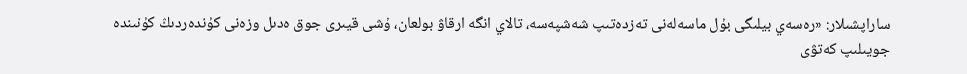ساراپشىلار: «رەسەي بيلىگى بۇل ماسەلەنى تەزدەتىپ شەشپەسە، تالاي انگە ارقاۋ بولعان، ۇشى قيىرى جوق ەدىل وزەنى كۇندەردىڭ كۇنىندە جويىلىپ كەتۋى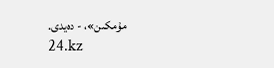مۇمكىن»، - دەيدى.
24.kz